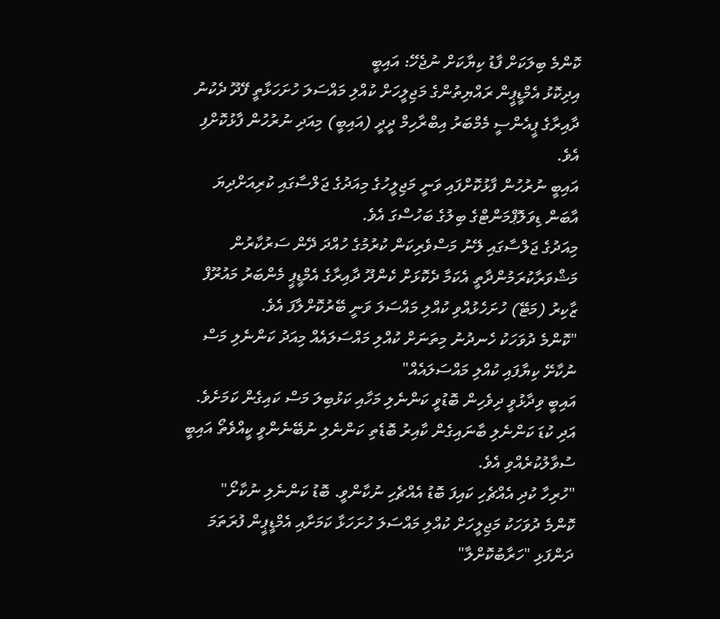ކޮންމެ ބިލަކަށް ފާޑު ކިޔާކަށް ނުޖެހޭ: އައިބީ
އިދިކޮޅު އެމްޑީޕީން ރައްޔިތުންގެ މަޖިލީހަށް ކުއްލި މައްސަލަ ހުށަހަޅާތީ ފޭދޫ ދެކުނު ދާއިރާގެ ޕީއެންސީ މެމްބަރު އިބްރާހިމް ދީދީ (އައިބީ) މިއަދި ނުރުހުން ފާޅުކޮށްފި އެވެ.
އައިބީ ނުރުހުން ފާޅުކޮށްފައި ވަނީ މަޖިލީހުގެ މިއަދުގެ ޖަލްސާގައި ކުރިއަށްދިޔަ އާބަން ޑިވަލޮޕްމަންޓްގެ ބިލުގެ ބަހުސްގަ އެވެ.
މިއަދުގެ ޖަލްސާގައި ލޭނު މަސްވެރިކަން ކުރުމުގެ ހުއްދަ ދޭން ސަރުކާރުން މަޝްވަރާކުރަމުންދާތީ އެކަމާ ދެކޮޅަށް ކެންދޫ ދާއިރާގެ އެމްޑީޕީ މެންބަރު މައުރޫފް ޒާކިރު (މަޓޭ) ހުށަހެޅުއްވި ކުއްލި މައްސަލަ ވަނީ ބޭރުކޮށްލާފަ އެވެ.
"ކޮންމެ ދުވަހަކު ހެނދުނު މިތަނަށް ކުއްލި މައްސަލައެއް މިއަދު ކަންނެލި މަސް ނުކާށޭ ކިޔާފައި ކުއްލި މައްސަލައެއް"
އައިބީ ވިދާޅުވީ ދިވެހިން ބޮޑުވީ ކަންނެލި މަހާއި ކަޅުބިލަ މަސް ކައިގެން ކަމަށެވެ. އަދި ކުޑަ ކަންނެލި ބާނައިގެން ކާއިރު ބޮޑެތި ކަންނެލި ނުބޭނެންވީ ކީއްވެތޯ އައިބީ ސުވާލުކުރެއްވި އެވެ.
"ހުރިހާ ކުދި އެއްޗެހި ކައިފަ ބޮޑު އެއްޗެހި ނުކާންވީ. ބޮޑު ކަންނެލި ނުކާށޯ"
ކޮންމެ ދުވަހަކު މަޖިލީހަށް ކުއްލި މައްސަލަ ހުށަހަޅާ ކަމަށާއި އެމްޑީޕީން ފުރަތަމަ ދަންފަޅި "ހަރާބުކޮށްލާ"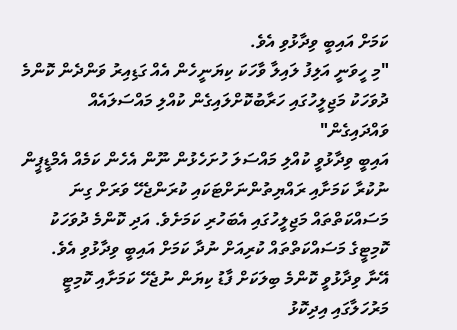ކަމަށް އައިބީ ވިދާޅުވި އެވެ.
"މި ހީވަނީ އަލިފު ލައިލާ ވާހަކަ ކިޔަނީހެން އެއް ގަޑިއިރު ވަންދެން ކޮންމެ ދުވަހަކު މަޖިލީހުގައި ހަރާބުކޮށްލައިގެން ކުއްލި މައްސަލައެއް ވައްދައިގެން"
އައިބީ ވިދާޅުވީ ކުއްލި މައްސަލަ ހުށަހެޅުން ނޫން އެހެން ކަމެއް އެމްޑީޕީން ނުކުރާ ކަމަށާއި ރައްޔިތުންނަށްޓަކައި ކުރަންޖެހޭ ވަރަށް ގިނަ މަސައްކަތްތައް މަޖިލީހުގައި އެބަހުރި ކަމަށެވެ. އަދި ކޮންމެ ދުވަހަކު ކޮމިޓީގެ މަސައްކަތްތައް ކުރިއަށް ނުދާ ކަމަށް އައިބީ ވިދާޅުވި އެވެ.
އޭނާ ވިދާޅުވީ ކޮންމެ ބިލަކަށް ފާޑު ކިޔަން ނުޖެހޭ ކަމަށާއި ކޮމިޓީ މަރުހަލާގައި އިދިކޮޅު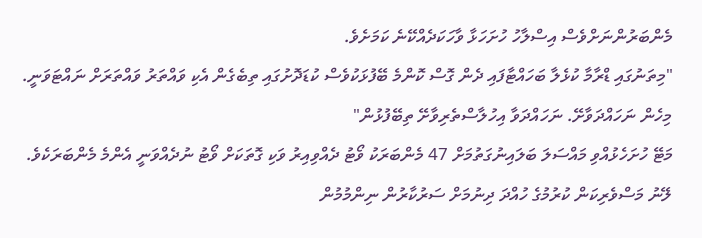މެންބަރުންނަށްވެސް އިސްލާހު ހުށަހަޅާ ވާހަކަދެއްކޭނެ ކަމަށެވެ.
"މިތަނުގައި ޑްރާމާ ކުޅެލާ ބަހައްޓާފައި ދެން ގޮސް ކޮންމެ ބޭފުޅަކުވެސް ކުޑަދޮށުގައި ތިބެގެން އެކި ވައްތަރު ވައްތަރަށް ނައްޓަވަނީ. މިހެން ނަހައްދަވާށޭ. ނަހައްދަވާ އިހުލާސްތެރިވާށޭ ތިބޭފުޅުން"
މަޓޭ ހުށަހެޅުއްވި މައްސަލަ ބަލައިނުގަތުމަށް 47 މެންބަރަކު ވޯޓު ދެއްވިއިރު ވަކި ގޮތަކަށް ވޯޓު ނުދެއްވަނީ އެންމެ މެންބަރަކެވެ.
ލޭނު މަސްވެރިކަން ކުރުމުގެ ހުއްދަ ދިނުމަށް ސަރުކާރުން ނިންމުމުން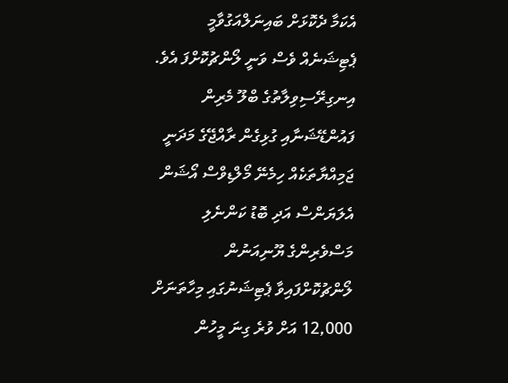އެކަމާ ދެކޮޅަށް ބައިނަލްއަގުވާމީ ޕެޓިޝަނެއް ވެސް ވަނީ ލޯންޗުކޮށްފަ އެވެ.
އިނގިރޭސިވިލާތުގެ ބްލޫ މެރިން ފައުންޑޭޝަނާއި ގުޅިގެން ރާއްޖޭގެ މަދަނީ ޖަމިއްޔާތަކެއް ހިމެނޭ މޯލްޑިވްސް އޯޝަން އެލަޔަންސް އަދި ބޮޑު ކަންނެލި މަސްވެރިންގެ ޔޫނިއަނުން ލޯންޗުކޮށްފައިވާ ޕެޓިޝަނުގައި މިހާތަނަށް 12,000 އަށް ވުރެ ގިނަ މީހުން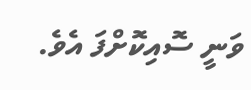ވަނީ ސޮއިކޮށްފަ އެވެ.